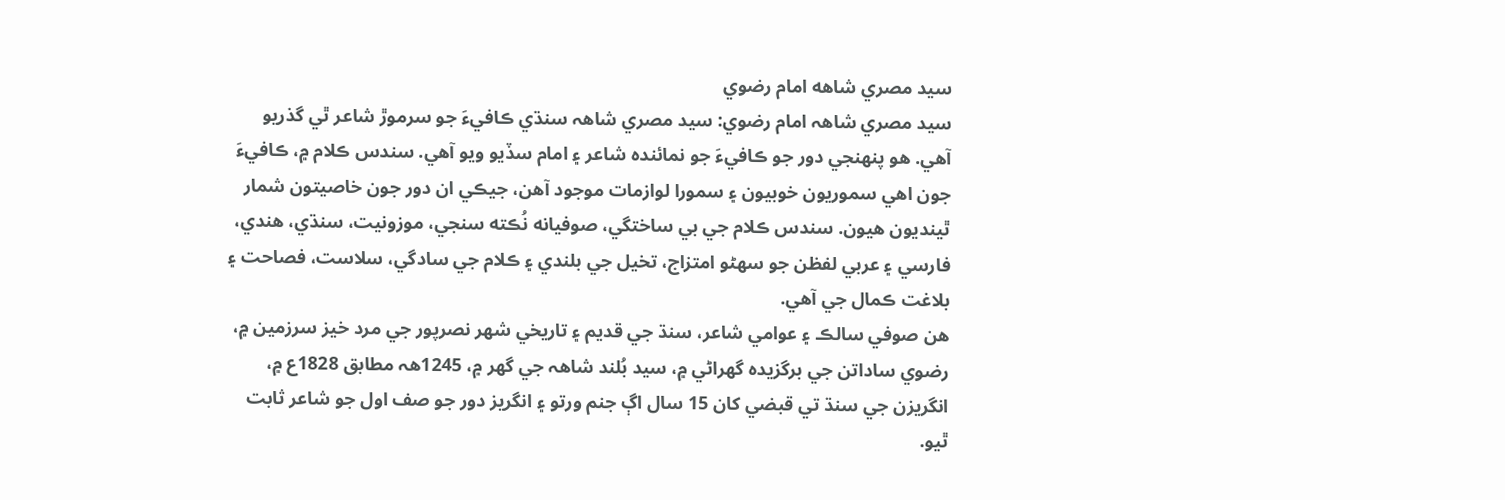سيد مصري شاهه امام رضوي
سيد مصري شاھہ امام رضوي: سيد مصري شاھہ سنڌي ڪافيءَ جو سرموڙ شاعر ٿي گذريو آهي. هو پنھنجي دور جو ڪافيءَ جو نمائنده شاعر ۽ امام سڏيو ويو آهي. سندس ڪلام ۾، ڪافيءَ جون اهي سموريون خوبيون ۽ سمورا لوازمات موجود آهن، جيڪي ان دور جون خاصيتون شمار ٿينديون هيون. سندس ڪلام جي بي ساختگي، صوفيانه نُڪته سنجي، موزونيت، سنڌي، هندي، فارسي ۽ عربي لفظن جو سھڻو امتزاج، تخيل جي بلندي ۽ ڪلام جي سادگي، سلاست، فصاحت ۽ بلاغت ڪمال جي آهي.
هن صوفي سالڪ ۽ عوامي شاعر، سنڌ جي قديم ۽ تاريخي شھر نصرپور جي مرد خيز سرزمين ۾، رضوي ساداتن جي برگزيده گهراڻي ۾، سيد بُلند شاھہ جي گهر ۾، 1245ھہ مطابق 1828ع ۾، انگريزن جي سنڌ تي قبضي کان 15 سال اڳ جنم ورتو ۽ انگريز دور جو صف اول جو شاعر ثابت ٿيو.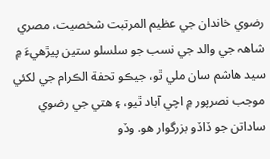رضوي خاندان جي عظيم المرتبت شخصيت، مصري شاھہ جي والد جي نسب جو سلسلو ستين پيڙهيءَ ۾ سيد هاشم سان ملي ٿو، جيڪو تحفة الڪرام جي لکئي موجب نصرپور ۾ اچي آباد ٿيو، ۽ هتي جي رضوي ساداتن جو ڏاڏو بزرگوار هو. وڏو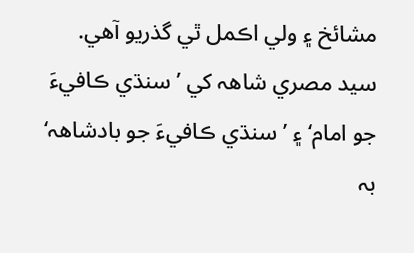مشائخ ۽ ولي اڪمل ٿي گذريو آهي.
سيد مصري شاھہ کي ’سنڌي ڪافيءَ جو امام‘ ۽ ’سنڌي ڪافيءَ جو بادشاھہ‘ بہ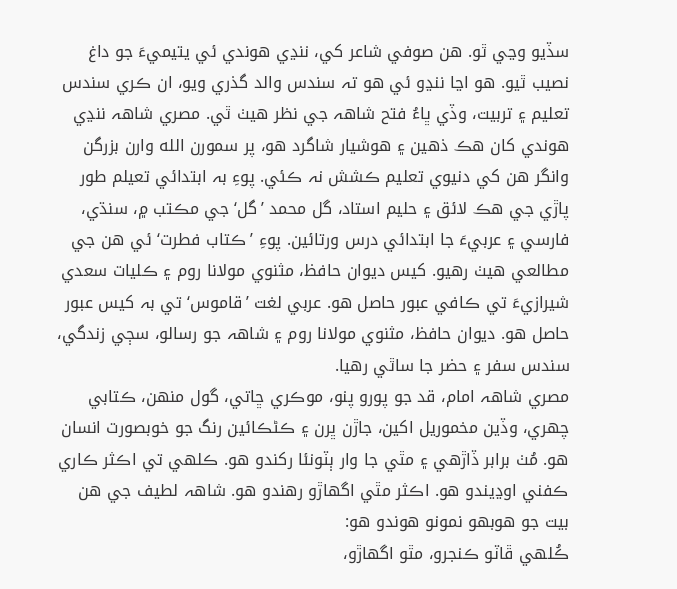سڏيو وڃي ٿو. هن صوفي شاعر کي، ننڍي هوندي ئي يتيميءَ جو داغ نصيب ٿيو. هو اڃا ننڍو ئي هو تہ سندس والد گذري ويو، ان ڪري سندس تعليم ۽ تربيت، وڏي ڀاءُ فتح شاھہ جي نظر هيٺ ٿي. مصري شاھہ ننڍي هوندي کان هڪ ذهين ۽ هوشيار شاگرد هو، پر سمورن الله وارن بزرگن وانگر هن کي دنيوي تعليم ڪشش نہ ڪئي. پوءِ بہ ابتدائي تعيلم طور پاڙي جي هڪ لائق ۽ حليم استاد، گل محمد ’گل‘ جي مڪتب ۾، سنڌي، فارسي ۽ عربيءَ جا ابتدائي درس ورتائين. پوءِ ’ڪتاب فطرت‘ ئي هن جي مطالعي هيٺ رهيو. کيس ديوان حافظ، مثنوي مولانا روم ۽ ڪليات سعدي شيرازيءَ تي ڪافي عبور حاصل هو. عربي لغت ’قاموس‘ تي بہ کيس عبور حاصل هو. ديوان حافظ، مثنوي مولانا روم ۽ شاھہ جو رسالو، سڄي زندگي، سندس سفر ۽ حضر جا ساٿي رهيا.
مصري شاھہ امام، قد جو پورو پنو، موڪري ڇاتي، گول منهن، ڪتابي چهري، وڏين مخموريل اکين، جاڙن ڀرن ۽ ڪڻڪائين رنگ جو خوبصورت انسان هو. مُٺ برابر ڏاڙهي ۽ مٿي جا وار ٻٽونئا رکندو هو. ڪلهي تي اڪثر ڪاري ڪفني اوڍيندو هو. اڪثر مٿي اگهاڙو رهندو هو. شاھہ لطيف جي هن بيت جو هوبهو نمونو هوندو هو:
ڪُلهي ڦاٽو ڪنجرو، مٿو اگهاڙو،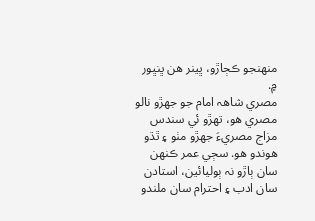منهنجو ڪڄاڙو، ڀينر هن ڀنڀور ۾.
مصري شاھہ امام جو جهڙو نالو مصري هو، تهڙو ئي سندس مزاج مصريءَ جهڙو مٺو ۽ ٿڌو هوندو هو. سڄي عمر ڪنهن سان ٻاڙو نہ ٻوليائين، استادن سان ادب ۽ احترام سان ملندو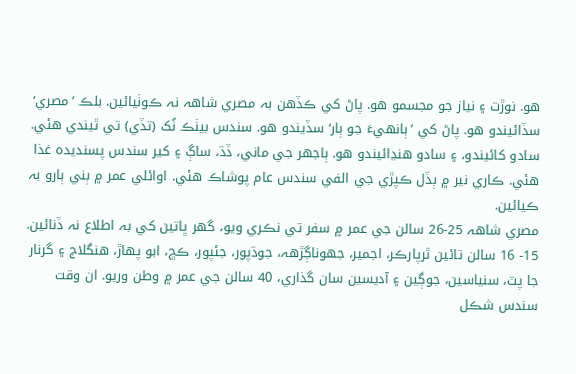هو. نوڙت ۽ نياز جو مجسمو هو. پاڻ کي ڪڏهن بہ مصري شاھہ نہ ڪوٺيائين. بلڪ ’مصري‘ سڏائيندو هو. پاڻ کي ’ٻانهيءَ جو ٻار‘ سڏيندو هو. سندس بيٺڪ نُک (تڏي) تي ٿيندي هئي. سادو کائيندو، ۽ سادو هنڍائيندو هو. ٻاجهر جي ماني، ڏڌ، ساڳ ۽ کير سندس پسنديدہ غذا هئي. ڪاري نير ۾ ٻڏل ڪپڙي جي الفي سندس عام پوشاڪ هئي. اوائلي عمر ۾ ٻني ٻارو بہ ڪيائين.
مصري شاھہ 25-26 سالن جي عمر ۾ سفر تي نڪري ويو، گهر ڀاتين کي بہ اطلاع نہ ڏنائين. 15- 16 سالن تائين ٿرپارڪر، اجمير، جهوناڳڙھہ، جوڌپور، جئپور، ڪڇ، ابو پهاڙ، هنگلاج ۽ گرنار جا پٽ، سنياسين، جوڳين ۽ آديسين سان گذاري، 40 سالن جي عمر ۾ وطن وريو. ان وقت سندس شڪل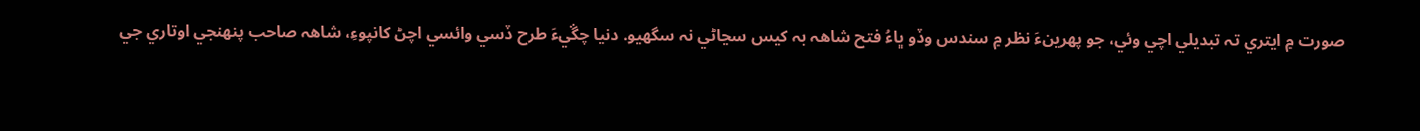صورت ۾ ايتري تہ تبديلي اچي وئي، جو پهرينءَ نظر ۾ سندس وڏو ڀاءُ فتح شاھہ بہ کيس سڃاڻي نہ سگهيو. دنيا چڱيءَ طرح ڏسي وائسي اچڻ کانپوءِ، شاھہ صاحب پنھنجي اوتاري جي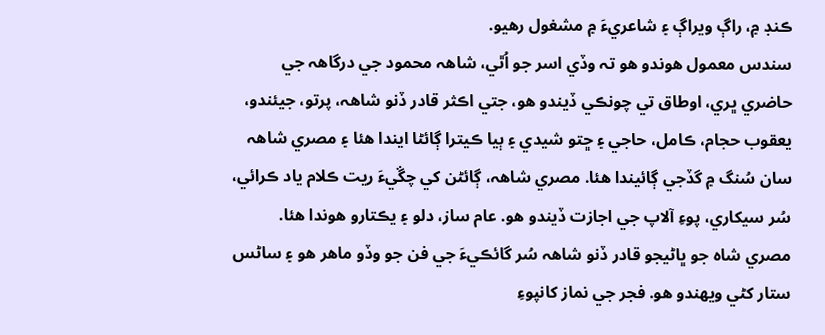ڪنڊ ۾، راڳ ويراڳ ۽ شاعريءَ ۾ مشغول رهيو.
سندس معمول هوندو هو تہ وڏي اسر جو اُٿي، شاھہ محمود جي درگاھہ جي حاضري ڀري، اوطاق تي چونڪي ڏيندو هو، جتي اڪثر قادر ڏنو شاھہ، پرتو، جيئندو، يعقوب حجام، ڪامل، حاجي ۽ ڇتو شيدي ۽ ٻيا ڪيترا ڳائڻا ايندا هئا ۽ مصري شاھہ سان سُنگ ۾ گڏجي ڳائيندا هئا. مصري شاھہ، ڳائڻن کي چڱيءَ ريت ڪلام ياد ڪرائي، سُر سيکاري، پوءِ آلاپ جي اجازت ڏيندو هو. عام ساز، دلو ۽ يڪتارو هوندا هئا. مصري شاه جو ڀاڻيجو قادر ڏنو شاھہ سُر گائڪيءَ جي فن جو وڏو ماهر هو ۽ ساڻس ستار کڻي ويهندو هو. فجر جي نماز کانپوءِ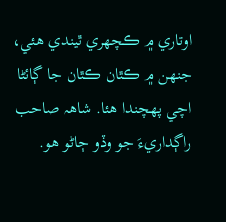اوتاري ۾ ڪچهري ٿيندي هئي، جنهن ۾ ڪٿان ڪٿان جا ڳائڻا اچي پهچندا هئا. شاھہ صاحب راڳداريءَ جو وڏو ڄاڻو هو.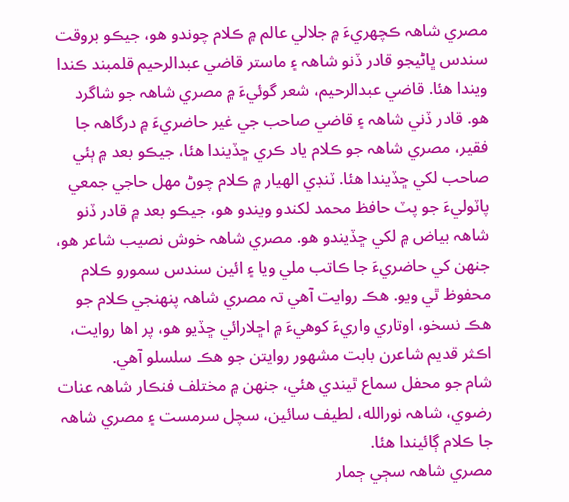مصري شاھہ ڪچهريءَ ۾ جلالي عالم ۾ ڪلام چوندو هو، جيڪو بروقت سندس ڀاڻيجو قادر ڏنو شاھہ ۽ ماستر قاضي عبدالرحيم قلمبند ڪندا ويندا هئا. قاضي عبدالرحيم، شعر گوئيءَ ۾ مصري شاھہ جو شاگرد هو. قادر ڏني شاھہ ۽ قاضي صاحب جي غير حاضريءَ ۾ درگاھہ جا فقير، مصري شاھہ جو ڪلام ياد ڪري ڇڏيندا هئا، جيڪو بعد ۾ ٻئي صاحب لکي ڇڏيندا هئا. ٽنڊي الهيار ۾ ڪلام چوڻ مھل حاجي جمعي پاٽوليءَ جو پٽ حافظ محمد لکندو ويندو هو، جيڪو بعد ۾ قادر ڏنو شاھہ بياض ۾ لکي ڇڏيندو هو. مصري شاھہ خوش نصيب شاعر هو، جنهن کي حاضريءَ جا ڪاتب ملي ويا ۽ ائين سندس سمورو ڪلام محفوظ ٿي ويو. هڪ روايت آهي تہ مصري شاھہ پنھنجي ڪلام جو هڪ نسخو، اوتاري واريءَ کوهيءَ ۾ اڇلارائي ڇڏيو هو، پر اها روايت، اڪثر قديم شاعرن بابت مشھور روايتن جو هڪ سلسلو آهي.
شام جو محفل سماع ٿيندي هئي، جنهن ۾ مختلف فنڪار شاھہ عنات رضوي، شاھہ نورالله، لطيف سائين، سچل سرمست ۽ مصري شاھہ جا ڪلام ڳائيندا هئا.
مصري شاھہ سڄي ڄمار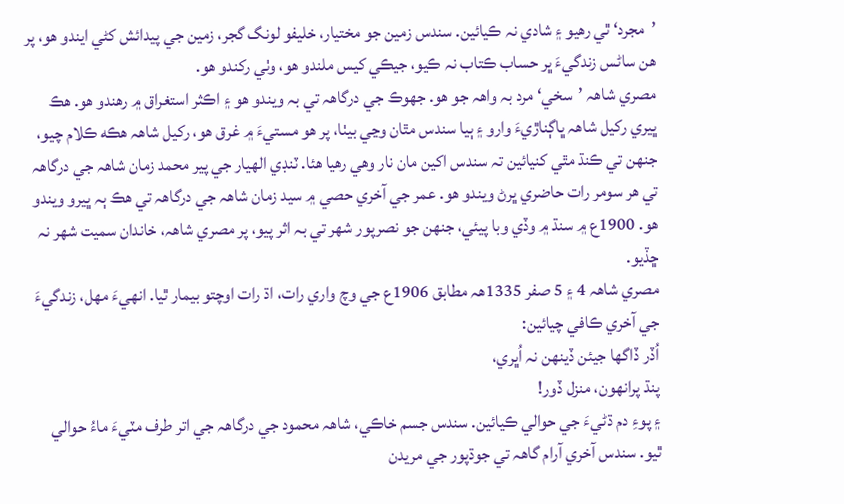’مجرد‘ ٿي رهيو ۽ شادي نہ ڪيائين. سندس زمين جو مختيار، خليفو لونگ گجر، زمين جي پيدائش کڻي ايندو هو، پر هن ساڻس زندگيءَ ڀر حساب ڪتاب نہ ڪيو، جيڪي کيس ملندو هو، وٺي رکندو هو.
مصري شاھہ ’سخي‘ مرد بہ واھہ جو هو. جهوڪ جي درگاھہ تي بہ ويندو هو ۽ اڪثر استغراق ۾ رهندو هو. هڪ ڀيري رکيل شاھہ ڀاڳناڙيءَ وارو ۽ ٻيا سندس مٿان وڃي بيٺا، پر هو مستيءَ ۾ غرق هو، رکيل شاھہ هڪه ڪلام چيو، جنهن تي ڪنڌ مٿي کنيائين تہ سندس اکين مان نار وهي رهيا هئا. ٽنڊي الهيار جي پير محمد زمان شاھہ جي درگاھہ تي هر سومر رات حاضري ڀرڻ ويندو هو. عمر جي آخري حصي ۾ سيد زمان شاھہ جي درگاھہ تي هڪ ٻہ ڀيرو ويندو هو. 1900ع ۾ سنڌ ۾ وڏي وبا پيئي، جنهن جو نصرپور شھر تي بہ اثر پيو، پر مصري شاھہ، خاندان سميت شھر نہ ڇڏيو.
مصري شاھہ 4 ۽ 5 صفر 1335ھہ مطابق 1906ع جي وچ واري رات، اڌ رات اوچتو بيمار ٿيا. انهيءَ مهل، زندگيءَ جي آخري ڪافي چيائين:
اُڏر ڏاگها جيئن ڏينهن نہ اُڀري،
پنڌ پرانهون، منزل ڏور!
۽ پوءِ دم ڌڻيءَ جي حوالي ڪيائين. سندس جسم خاڪي، شاھہ محمود جي درگاھہ جي اتر طرف مٽيءَ ماءُ حوالي ٿيو. سندس آخري آرام گاھہ تي جوڌپور جي مريدن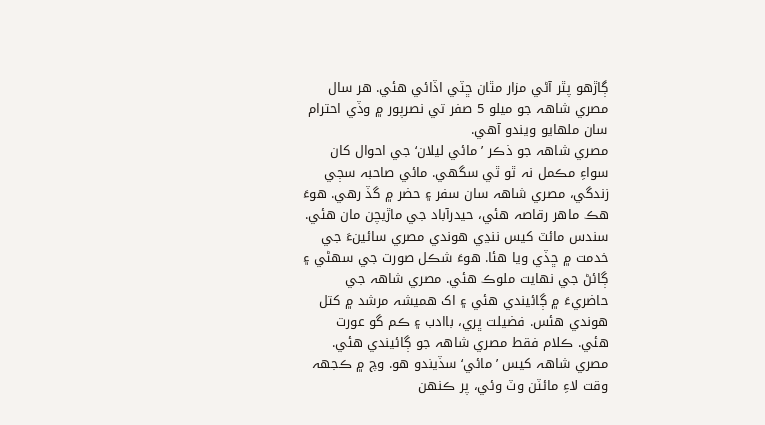ڳاڙهو پٿر آڻي مزار مٿان ڇٽي اڏائي هئي. هر سال مصري شاھہ جو ميلو 5 صفر تي نصرپور ۾ وڏي احترام سان ملهايو ويندو آهي.
مصري شاھہ جو ذڪر ’مائي ليلان‘ جي احوال کان سواءِ مڪمل نہ ٿو ٿي سگهي. مائي صاحبہ سڄي زندگي، مصري شاھہ سان سفر ۽ حضر ۾ گڏ رهي. هوءَ هڪ ماهر رقاصہ هئي، حيدرآباد جي ماڙيچن مان هئي. سندس مائٽ کيس ننڍي هوندي مصري سائينءَ جي خدمت ۾ ڇڏي ويا هئا. هوءَ شڪل صورت جي سھڻي ۽ ڳائڻ جي نهايت ملوڪ هئي. مصري شاھہ جي حاضريءَ ۾ ڳائيندي هئي ۽ اک هميشہ مرشد ۾ کتل هوندي هئس. فضيلت ڀري، باادب ۽ ڪم گو عورت هئي. ڪلام فقط مصري شاھہ جو ڳائيندي هئي. مصري شاھہ کيس ’مائي‘ سڏيندو هو. وچ ۾ ڪجهہ وقت لاءِ مائٽن وٽ وئي، پر ڪنهن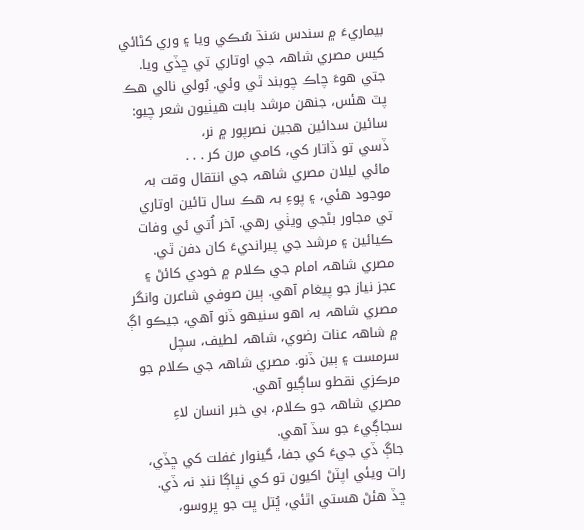بيماريءَ ۾ سندس سَنڌ سُڪي ويا ۽ وري کڻائي کيس مصري شاھہ جي اوتاري تي ڇڏي ويا. جتي هوءَ چاڪ چوبند ٿي وئي. بُولي نالي هڪ پٽ هئس، جنهن مرشد بابت هيٺيون شعر چيو:
سائين سدائين هجين نصرپور ۾ نر،
ڏسي تو ڏاتار کي، کامي مرن کر . . .
مائي ليلان مصري شاھہ جي انتقال وقت بہ موجود هئي، ۽ پوءِ بہ هڪ سال تائين اوتاري تي مجاور بڻجي ويٺي رهي. آخر اُتي ئي وفات ڪيائين ۽ مرشد جي پيرانديءَ کان دفن ٿي.
مصري شاھہ امام جي ڪلام ۾ خودي کائڻ ۽ عجز نياز جو پيغام آهي. ٻين صوفي شاعرن وانگر مصري شاھہ بہ اهو سنيهو ڏنو آهي، جيڪو اڳ ۾ شاھہ عنات رضوي، شاھہ لطيف، سچل سرمست ۽ ٻين ڏنو. مصري شاھہ جي ڪلام جو مرڪزي نقطو ساڳيو آهي.
مصري شاھہ جو ڪلام، بي خبر انسان لاءِ سجاڳيءَ جو سڏ آهي.
جاڳ ڏي جيءَ کي جفا، گينوار غفلت کي ڇڏي،
رات ويئي اپٽڻ اکيون تو کي نڀاڳا ننڊ نہ ڏي.
ڇڏ هئڻ هستي اٿئي، ڀُتل ڀت جو ڀروسو،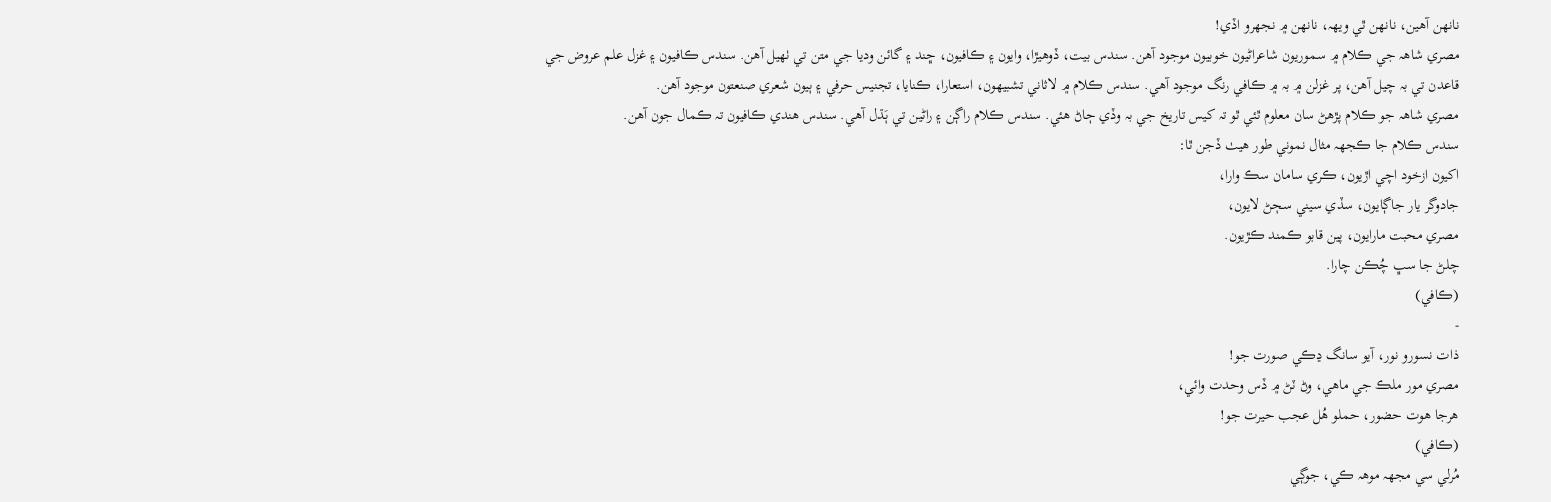نانهن آهين، نانهن ٿي ويھہ، نانهن ۾ نجهرو اڏي!
مصري شاھہ جي ڪلام ۾ سموريون شاعراڻيون خوبيون موجود آهن. سندس بيت، ڏوهيڙا، وايون ۽ ڪافيون، ڇند ۽ گائن وديا جي متن تي ٺهيل آهن. سندس ڪافيون ۽ غزل علم عروض جي قاعدن تي بہ چيل آهن، پر غزلن ۾ بہ ۾ ڪافي رنگ موجود آهي. سندس ڪلام ۾ لاثاني تشبيهون، استعارا، ڪنايا، تجنيس حرفي ۽ ٻيون شعري صنعتون موجود آهن.
مصري شاھہ جو ڪلام پڙهڻ سان معلوم ٿئي ٿو تہ کيس تاريخ جي بہ وڏي ڄاڻ هئي. سندس ڪلام راڳن ۽ راڻين تي ٻَڌل آهي. سندس هندي ڪافيون تہ ڪمال جون آهن.
سندس ڪلام جا ڪجهہ مثال نموني طور هيٺ ڏجن ٿا:
اکيون ازخود اچي اڙيون، ڪري سامان سڪ وارا،
جادوگر يار جاڳايون، سڏي سيني سڄڻ لايون،
مصري محبت مارايون، پين قابو ڪمند ڪڙيون.
چلڻ جا سڀ چُڪن چارا.
(ڪافي)
-
ذات نسورو نور، آيو سانگ ڍڪي صورت جو!
مصري مور ملڪ جي ماهي، وڻ ٽڻ ۾ ڏس وحدت وائي،
هرجا هوت حضور، حملو هُل عجب حيرت جو!
(ڪافي)
مُرلي سي مجهہ موھہ ڪي، جوڳي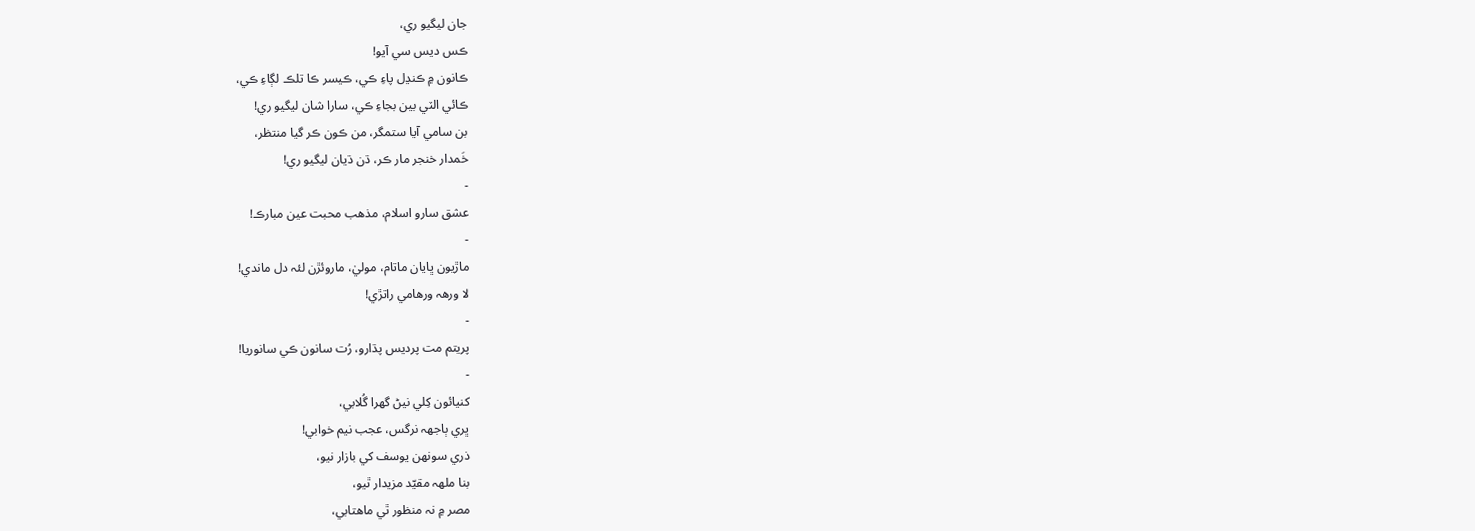جان ليگيو ري،
ڪس ديس سي آيو!
ڪانون ۾ ڪنڍل پاءِ ڪي، ڪيسر ڪا تلڪ لڳاءِ ڪي،
ڪائي الٽي بين بجاءِ ڪي، سارا شان ليگيو ري!
بن سامي آيا ستمگر، من ڪون ڪر گيا منتظر،
خَمدار خنجر مار ڪر، ڌن ڌيان ليگيو ري!
-
عشق سارو اسلام، مذهب محبت عين مبارڪ!
-
ماڙيون ڀايان ماتام، موليٰ، ماروئڙن لئہ دل ماندي!
لا ورھہ ورهامي راتڙي!
-
پريتم مت پرديس پڌارو، رُت سانون ڪي سانوريا!
-
کنيائون کِلي نيڻ گهرا گُلابي،
ڀري ٻاجهہ نرگس، عجب نيم خوابي!
ذري سونهن يوسف کي بازار نيو،
بنا ملھہ مقيّد مزيدار ٿيو،
مصر ۾ نہ منظور ٿي ماهتابي،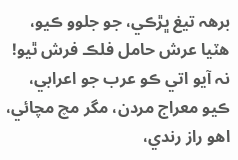برھہ تيغ ڀڙڪي، جو جلوو ڪيو،
هٽيا عرش حامل فلڪ فرش ٿيو!
نہ آيو اتي ڪو عرب جو اعرابي،
ڪيو معراج مردن، مگر مچ مچائي،
اهو راز رندي،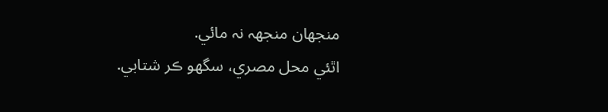منجهان منجهہ نہ مائي.
اٿئي محل مصري، سگهو ڪر شتابي.